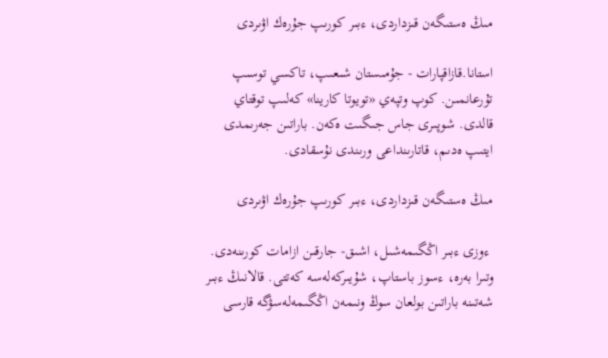مىڭ ەستىگەن قىزداردى، ءبىر كورىپ جۇرەك اۋىردى

استانا.قازاقپارات - جۇمىستان شىعىپ، تاكسي توسىپ تۇرعانمىن. كوپ وتپەي «تويوتا كارينا» كەلىپ توقتاي قالدى. شوپىرى جاس جىگىت ەكەن. باراتىن جەرىمدى ايتىپ ەدىم، قاتارىنداعى ورىندى نۇسقادى.

مىڭ ەستىگەن قىزداردى، ءبىر كورىپ جۇرەك اۋىردى

 ءوزى ءبىر اڭگىمەشىل، اشىق- جارقىن ازامات كورىنەدى. وتىرا بەرە، ءسوز باستاپ، شۇيىركەلەسە كەتتى. قالانىڭ ءبىر شەتىنە باراتىن بولعان سوڭ ونىمەن اڭگىمەلەسۋگە قارسى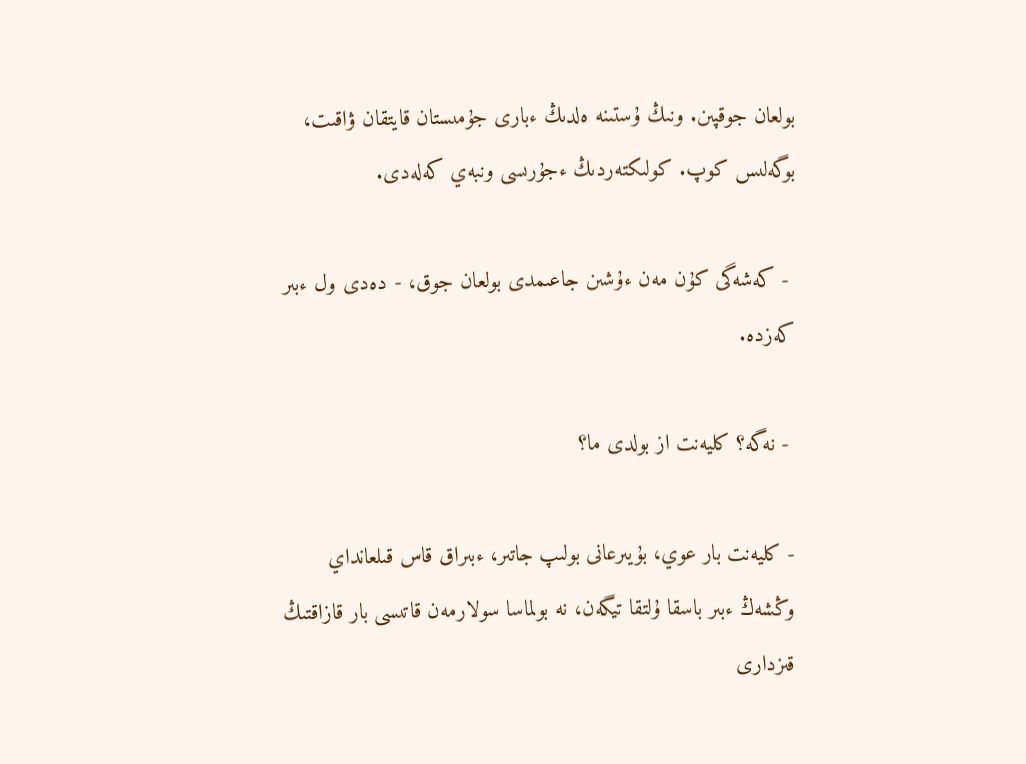بولعان جوقپىن. ونىڭ ۇستىنە ەلدىڭ ءبارى جۇمىستان قايتقان ۋاقىت، بوگەلىس كوپ. كولىكتەردىڭ ءجۇرىسى ونبەي كەلەدى.

 - كەشەگى كۇن مەن ءۇشىن جاعىمدى بولعان جوق، - دەدى ول ءبىر كەزدە.

 - نەگە؟ كليەنت از بولدى ما؟

- كليەنت بار عوي، بۇيىرعانى بولىپ جاتىر، ءبىراق قاس قىلعانداي وڭشەڭ ءبىر باسقا ۇلتقا تيگەن، نە بولماسا سولارمەن قاتىسى بار قازاقتىڭ قىزدارى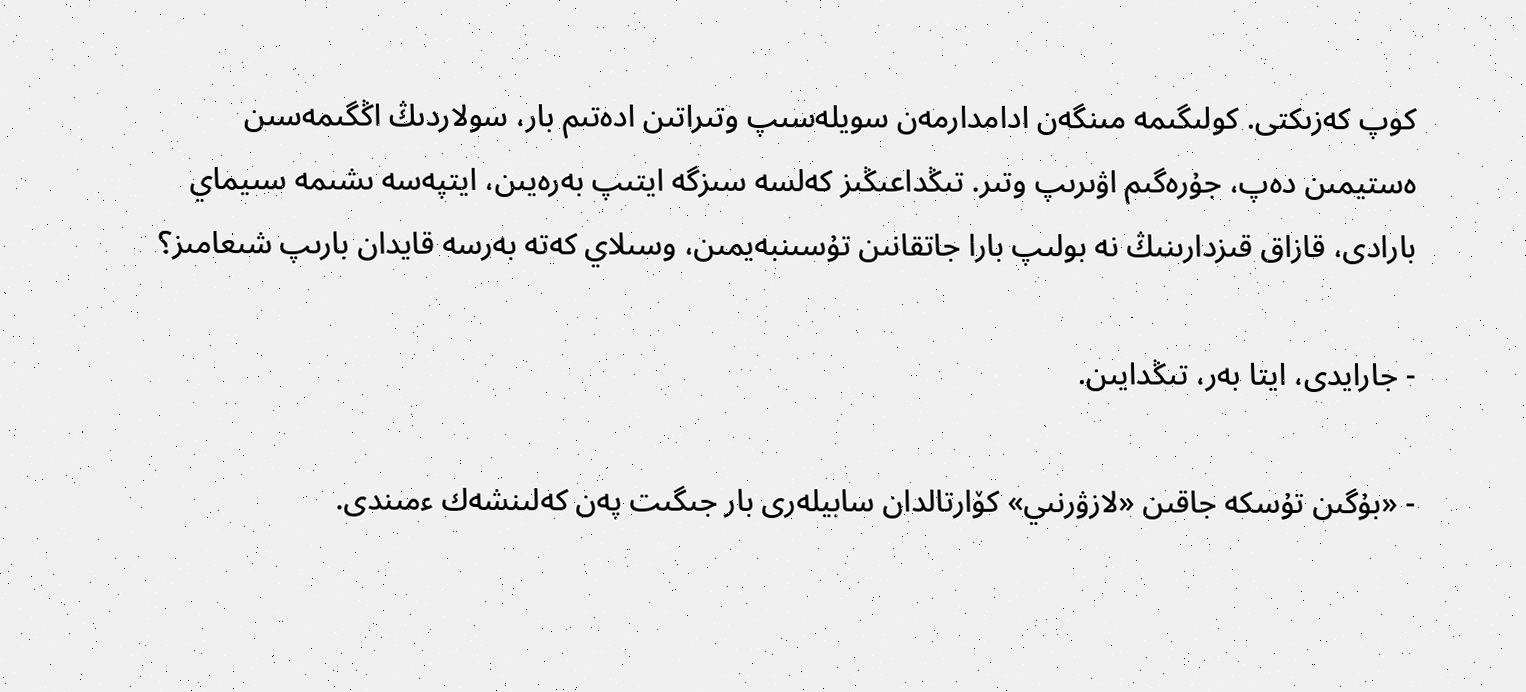كوپ كەزىكتى. كولىگىمە مىنگەن ادامدارمەن سويلەسىپ وتىراتىن ادەتىم بار، سولاردىڭ اڭگىمەسىن ەستيمىن دەپ، جۇرەگىم اۋىرىپ وتىر. تىڭداعىڭىز كەلسە سىزگە ايتىپ بەرەيىن، ايتپەسە ىشىمە سىيماي بارادى، قازاق قىزدارىنىڭ نە بولىپ بارا جاتقانىن تۇسىنبەيمىن، وسىلاي كەتە بەرسە قايدان بارىپ شىعامىز؟

- جارايدى، ايتا بەر، تىڭدايىن.

- «بۇگىن تۇسكە جاقىن «لازۋرنىي» كۆارتالدان سابيلەرى بار جىگىت پەن كەلىنشەك ءمىندى.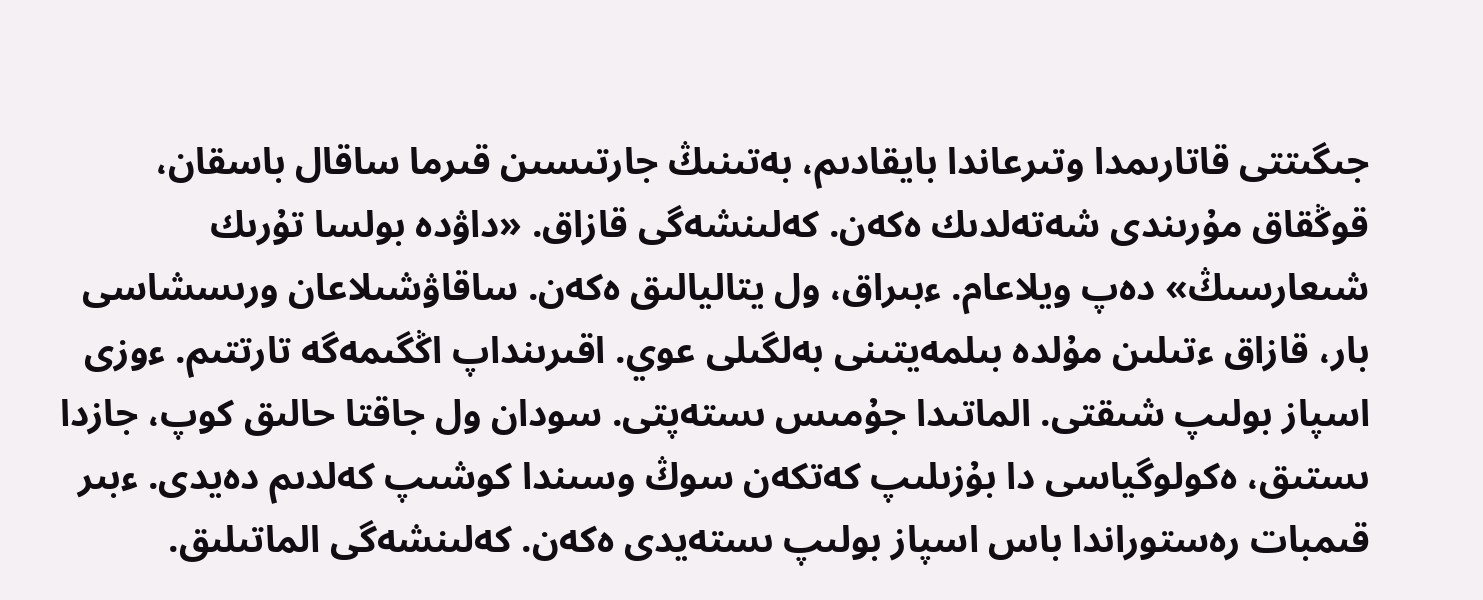جىگىتتى قاتارىمدا وتىرعاندا بايقادىم، بەتىنىڭ جارتىسىن قىرما ساقال باسقان، قوڭقاق مۇرىندى شەتەلدىك ەكەن. كەلىنشەگى قازاق. «داۋدە بولسا تۇرىك شىعارسىڭ» دەپ ويلاعام. ءبىراق، ول يتاليالىق ەكەن. ساقاۋشىلاعان ورىسشاسى بار، قازاق ءتىلىن مۇلدە بىلمەيتىنى بەلگىلى عوي. اقىرىنداپ اڭگىمەگە تارتتىم. ءوزى اسپاز بولىپ شىقتى. الماتىدا جۇمىس ىستەپتى. سودان ول جاقتا حالىق كوپ، جازدا ىستىق، ەكولوگياسى دا بۇزىلىپ كەتكەن سوڭ وسىندا كوشىپ كەلدىم دەيدى. ءبىر قىمبات رەستوراندا باس اسپاز بولىپ ىستەيدى ەكەن. كەلىنشەگى الماتىلىق.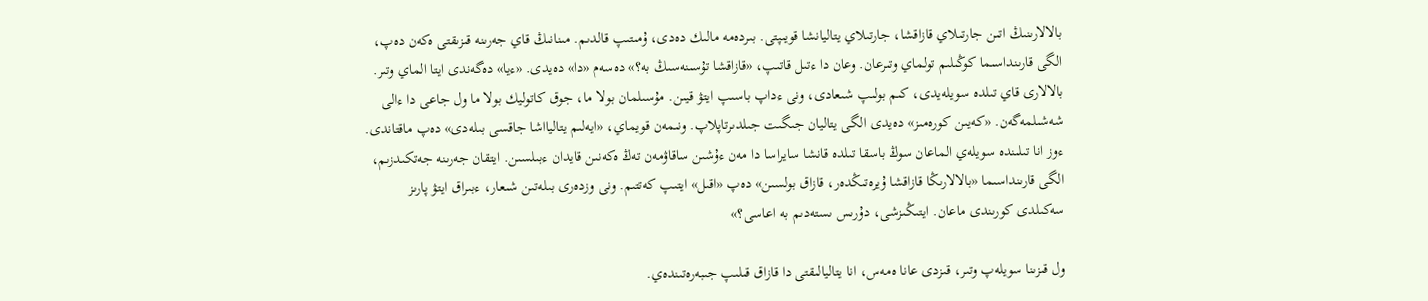بالالارىنىڭ اتىن جارتىلاي قازاقشا، جارتىلاي يتاليانشا قويىپتى. بىردەمە مالىك دەدى، ۇمىتىپ قالدىم. مىنانىڭ قاي جەرىنە قىزىقتى ەكەن دەپ، الگى قارىنداسىما كوڭىلىم تولماي وتىرعان. وعان دا ءتىل قاتىپ، «قازاقشا تۇسىنەسىڭ بە؟» دەسەم «دا» دەيدى. «ءيا» دەگەندى ايتا الماي وتىر. بالالارى قاي تىلدە سويلەيدى، كىم بولىپ شىعادى، ونى ءداپ باسىپ ايتۋ قيىن. مۇسىلمان بولا ما، جوق كاتوليك بولا ما ول جاعى دا ءالى شەشىلمەگەن. «كەيىن كورەمىز» دەيدى الگى يتاليان جىگىت جىلدىرتاپلاپ. ونىمەن قويماي، «ايەلىم يتاليااشا جاقسى بىلەدى» دەپ ماقتاندى. ءوز انا تىلىندە سويلەي الماعان سوڭ باسقا تىلدە قانشا سايراسا دا مەن ءۇشىن ساقاۋمەن تەڭ ەكەنىن قايدان ءبىلسىن. ايتقان جەرىنە جەتكىدزىم، الگى قارىنداسىما «بالالارىڭا قازاقشا ۇيرەتىڭدەر، قازاق بولسىن» دەپ «اقىل» ايتىپ كەتتىم. ونى وزدەرى بىلەتىن شىعار، ءبىراق ايتۋ پارىز سەكىلدى كورىندى ماعان. ايتىڭىزشى، دۇرىس ىستەدىم بە اعاسى؟»

ول قىزىنا سويلەپ وتىر، قىزدى عانا ەمەس، انا يتاليالىقتى دا قازاق قىلىپ جىبەرەتىندەي.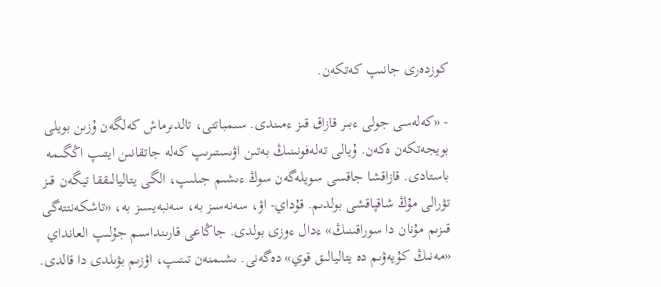كوزدەرى جانىپ كەتكەن.

- «كەلەسى جولى ءبىر قازاق قىز ءمىندى. سىمباتتى، تالدىرماش كەلگەن ۇزىن بويلى بويجەتكەن ەكەن. ۇيالى تەلەفونىنىڭ بەتىن اۋىستىرىپ كەلە جاتقانىن ايتىپ اڭگىمە باستادى. قازاقشا جاقسى سويلەگەن سوڭ ءىشىم جىلىپ، الگى يتاليالىققا تيگەن قىز تۋرالى مۇڭ شاقپاقشى بولدىم. قۇداي- اۋ، سەنەسىز بە، سەنبەيسىز بە، «تاشكەنتتەگى قىزىم مۇنان دا سوراقىنىڭ» ءدال ءوزى بولدى. جاڭاعى قارىنداسىم جۇلىپ العانداي «مەنىڭ كۇيەۋىم دە يتاليالىق قوي» دەگەنى. ىشىمنەن تىنىپ، اۋزىم بۋىلدى دا قالدى.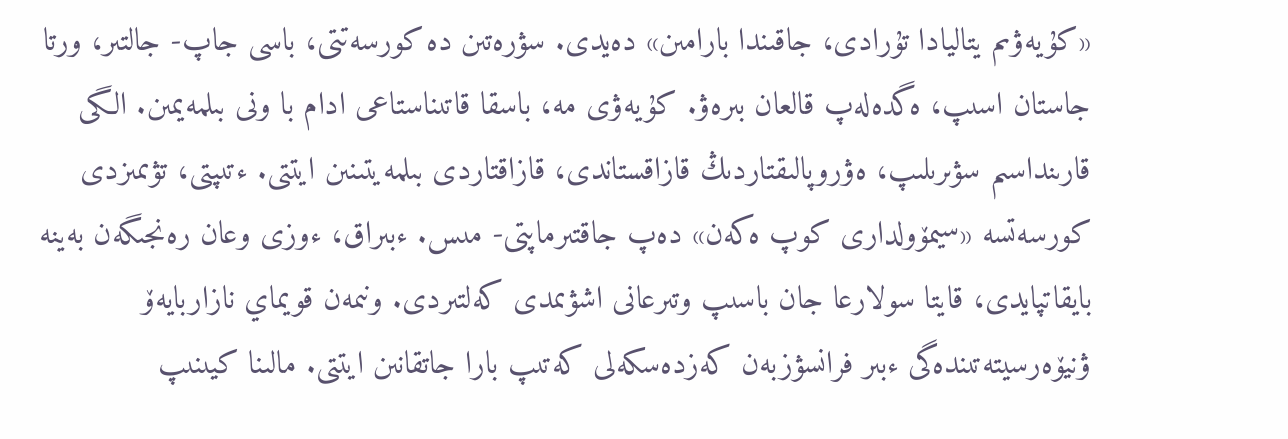«كۇيەۋىم يتاليادا تۇرادى، جاقىندا بارامىن» دەيدى. سۋرەتىن دە كورسەتتى، باسى جاپ- جالتىر، ورتا جاستان اسىپ، ەگدەلەپ قالعان بىرەۋ. كۇيەۋى مە، باسقا قاتىناستاعى ادام با ونى بىلمەيمىن. الگى قارىنداسىم سۋىرىلىپ، ەۋروپالىقتاردىڭ قازاقستاندى، قازاقتاردى بىلمەيتىنىن ايتتى. ءتىپتى، تۋىمىزدى كورسەتسە «سيمۆولدارى كوپ ەكەن» دەپ جاقتىرماپتى- مىس. ءبىراق، ءوزى وعان رەنجىگەن بەينە بايقاتپايدى، قايتا سولارعا جان باسىپ وتىرعانى اشۋىمدى كەلتىردى. ونىمەن قويماي نازاربايەۆ ۋنيۆەرسيتەتىندەگى ءبىر فرانسۋزبەن كەزدەسكەلى كەتىپ بارا جاتقانىن ايتتى. مالىنا كيىنىپ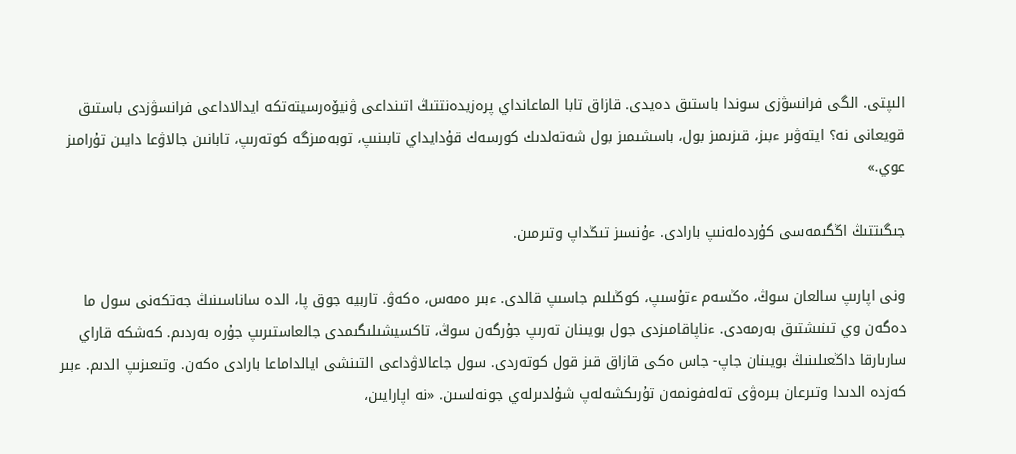الىپتى. الگى فرانسۋزى سوندا باستىق دەيدى. قازاق تابا الماعانداي پرەزيدەنتتىڭ اتىنداعى ۋنيۆەرسيتەتكە ايدالاداعى فرانسۋزدى باستىق قويعانى نە؟ ايتەۋىر ءبىز، قىزىمىز بول، باسشىمىز بول شەتەلدىك كورسەك قۇدايداي تابىنىپ، توبەمىزگە كوتەرىپ، تابانىن جالاۋعا دايىن تۇرامىز عوي.»

جىگىتتىڭ اڭگىمەسى كۇردەلەنىپ بارادى. ءۇنسىز تىڭداپ وتىرمىن.

ونى اپارىپ سالعان سوڭ، ەڭسەم ءتۇسىپ، كوڭىلىم جاسىپ قالدى. ءبىر ەمەس، ەكەۋ. تاربيە جوق پا، الدە ساناسىنىڭ جەتكەنى سول ما دەگەن وي تىنىشتىق بەرمەدى. ءناپاقامىزدى جول بويىنان تەرىپ جۇرگەن سوڭ، تاكسيشىلىگىمدى جالعاستىرىپ جۇرە بەردىم. كەشكە قاراي سارىارقا داڭعىلىنىڭ بويىنان جاپ- جاس ەكى قازاق قىز قول كوتەردى. سول جاعالاۋداعى التىنشى ايالداماعا بارادى ەكەن. وتىعىزىپ الدىم. ءبىر كەزدە الدىدا وتىرعان بىرەۋى تەلەفونمەن تۇرىكشەلەپ شۇلدىرلەي جونەلسىن. «نە اپارايىن،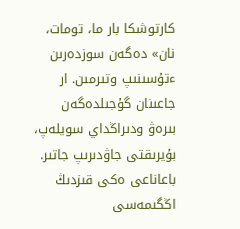كارتوشكا بار ما، تومات، نان» دەگەن سوزدەرىن ءتۇسىنىپ وتىرمىن. ار جاعىنان گۇجىلدەگەن بىرەۋ ودىراڭداي سويلەپ، بۇيرىقتى جاۋدىرىپ جاتىر. باعاناعى ەكى قىزدىڭ اڭگىمەسى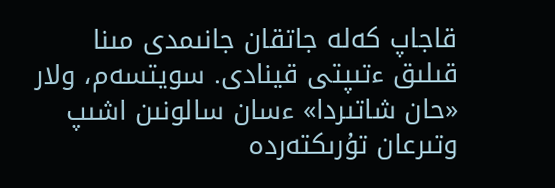قاجاپ كەلە جاتقان جانىمدى مىنا قىلىق ءتىپتى قينادى. سويتسەم، ولار «حان شاتىردا» ءسان سالونىن اشىپ وتىرعان تۇرىكتەردە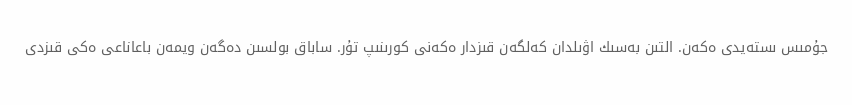جۇمىس ىستەيدى ەكەن. التىن بەسىك اۋىلدان كەلگەن قىزدار ەكەنى كورىنىپ تۇر. ساباق بولسىن دەگەن ويمەن باعاناعى ەكى قىزدى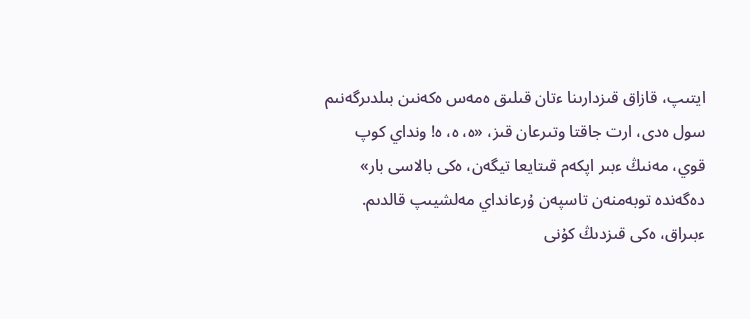ايتىپ، قازاق قىزدارىنا ءتان قىلىق ەمەس ەكەنىن بىلدىرگەنىم سول ەدى، ارت جاقتا وتىرعان قىز، «ە، ە، ە! ونداي كوپ قوي، مەنىڭ ءبىر اپكەم قىتايعا تيگەن، ەكى بالاسى بار» دەگەندە توبەمنەن تاسپەن ۇرعانداي مەلشيىپ قالدىم. ءبىراق، ەكى قىزدىڭ كۇنى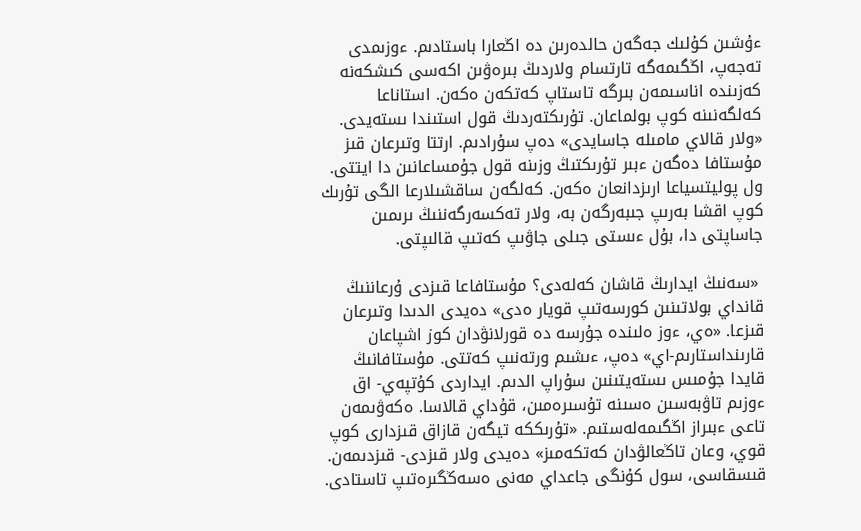ءۇشىن كۇلىك جەگەن حالدەرىن دە اڭعارا باستادىم. ءوزىمدى تەجەپ، اڭگىمەگە تارتسام ولاردىڭ بىرەۋىن اكەسى كىشكەنە كەزىندە اناسىمەن بىرگە تاستاپ كەتكەن ەكەن. استاناعا كەلگەنىنە كوپ بولماعان. تۇرىكتەردىڭ قول استىندا ىستەيدى. «ولار قالاي مامىلە جاسايدى» دەپ سۇرادىم. ارتتا وتىرعان قىز مۇستافا دەگەن ءبىر تۇرىكتىڭ وزىنە قول جۇمساعانىن دا ايتتى. ول پوليتسياعا ارىزدانعان ەكەن. كەلگەن ساقشىلارعا الگى تۇرىك كوپ اقشا بەرىپ جىبەرگەن بە، ولار تەكسەرگەننىڭ ىرىمىن جاساپتى دا، بۇل ءىستى جىلى جاۋىپ كەتىپ قالىپتى.

 «سەنىڭ ايدارىڭ قاشان كەلەدى؟ مۇستافاعا قىزدى ۇرعاننىڭ قانداي بولاتىنىن كورسەتىپ قويار ەدى» دەيدى الدىدا وتىرعان قىزعا. «ەي، ءوز ەلىندە جۇرسە دە قورلانۋدان كوز اشپاعان قارىنداستارىم-اي» دەپ، ءىشىم ورتەنىپ كەتتى. مۇستافانىڭ قايدا جۇمىس ىستەيتىنىن سۇراپ الدىم. ايداردى كۇتپەي- اق ءوزىم تاۋبەسىن ەسىنە تۇسىرەمىن، قۇداي قالاسا. ەكەۋىمەن تاعى ءبىراز اڭگىمەلەستىم. «تۇرىككە تيگەن قازاق قىزدارى كوپ قوي، وعان تاڭعالۋدان كەتكەمىز» دەيدى ولار قىزدى- قىزدىمەن. قىسقاسى، سول كۇنگى جاعداي مەنى ەسەڭگىرەتىپ تاستادى.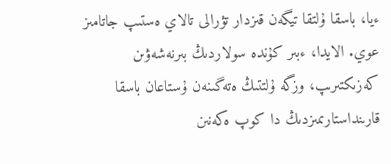ءيا، باسقا ۇلتقا تيگەن قىزدار تۋرالى تالاي ەستىپ جاتامىز عوي. الايدا، ءبىر كۇندە سولاردىڭ بىرنەشەۋىن كەزىكتىرىپ، وزگە ۇلتتىڭ ەتەگىنەن ۇستاعان باسقا قارىنداستارىمىزدىڭ دا كوپ ەكەنىن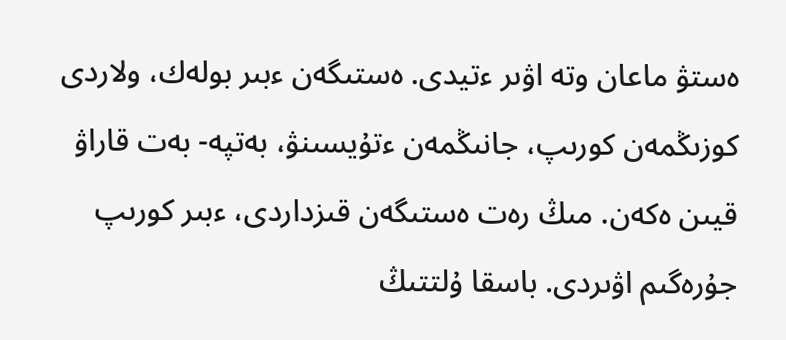ەستۋ ماعان وتە اۋىر ءتيدى. ەستىگەن ءبىر بولەك، ولاردى كوزىڭمەن كورىپ، جانىڭمەن ءتۇيسىنۋ، بەتپە- بەت قاراۋ قيىن ەكەن. مىڭ رەت ەستىگەن قىزداردى، ءبىر كورىپ جۇرەگىم اۋىردى. باسقا ۇلتتىڭ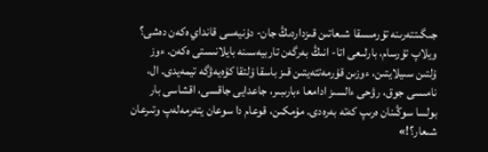جىگىتتەرىنە تۇرمىسقا شىعاتىن قىزداردىڭ جان- دۇنيەسى قانداي ەكەن دەشى؟ ويلاپ تۇرسام، بارلىعى اتا- انىڭ بەرگەن تاربيەسىنە بايلانىستى ەكەن. ءوز ۇلتىن سىيلايتىن، ءوزىن قۇرمەتتەيتىن قىز باسقا ۇلتقا كۇەيەۋگە تيمەيدى. ال، نامىسى جوق، رۋحى ءالسىز ادامعا ءبارىبىر، جاعدايى جاقسى، اقشاسى بار بولسا سوڭىنان ەرىپ كەتە بەرەدى. مۇمكىن، قوعام دا سوعان يتەرمەلەپ وتىرعان شىعار؟!»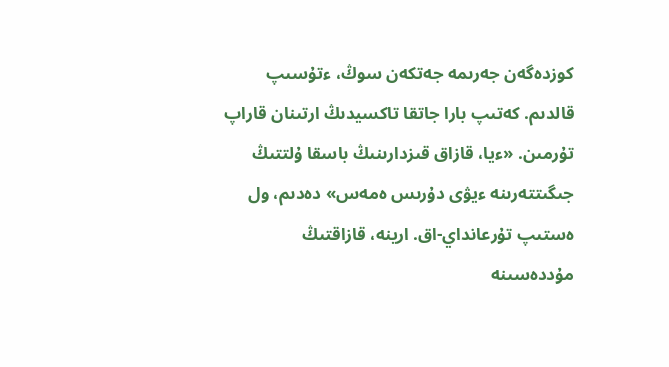كوزدەگەن جەرىمە جەتكەن سوڭ، ءتۇسىپ قالدىم. كەتىپ بارا جاتقا تاكسيدىڭ ارتىنان قاراپ تۇرمىن. «ءيا، قازاق قىزدارىنىڭ باسقا ۇلتتىڭ جىگىتتەرىنە ءيۋى دۇرىس ەمەس» دەدىم، ول ەستىپ تۇرعانداي-اق. ارينە، قازاقتىڭ مۇددەسىنە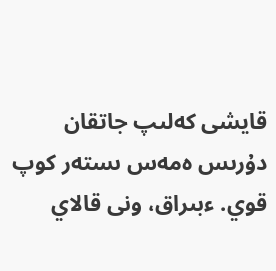قايشى كەلىپ جاتقان دۇرىس ەمەس ىستەر كوپ قوي. ءبىراق، ونى قالاي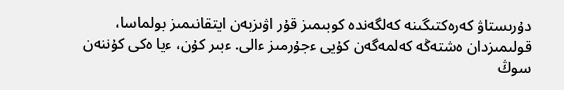دۇرىستاۋ كەرەكتىگىنە كەلگەندە كوبىمىز قۇر اۋىزبەن ايتقانىمىز بولماسا، قولىمىزدان ەشتەڭە كەلمەگەن كۇيى ءجۇرمىز ءالى. ءبىر كۇن، ءيا ەكى كۇننەن سوڭ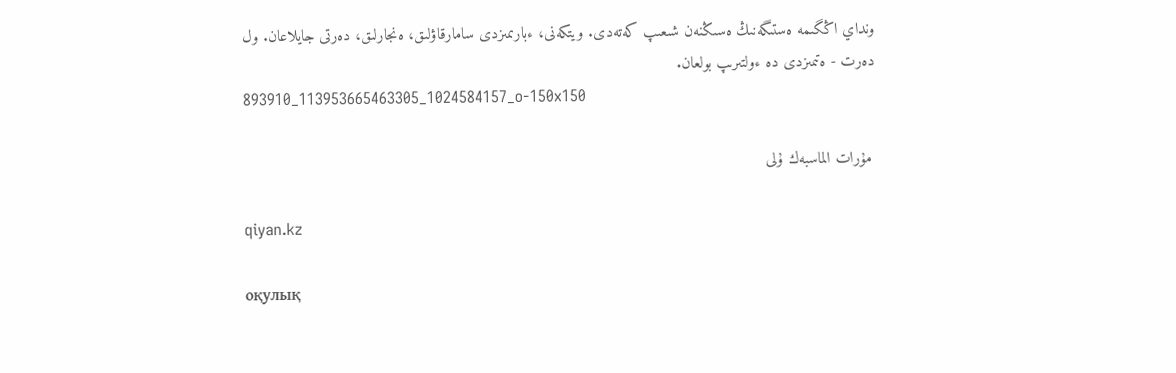ونداي اڭگىمە ەستىگەنىڭ ەسىڭنەن شىعىپ كەتەدى. ويتكەنى، ءبارىمىزدى سامارقاۋلىق، ەنجارلىق، دەرتى جايلاعان. ول دەرت - ەتىمىزدى دە ءولتىرىپ بولعان.
893910_113953665463305_1024584157_o-150x150

 مۇرات الماسبەك ۇلى

qiyan.kz

оқулық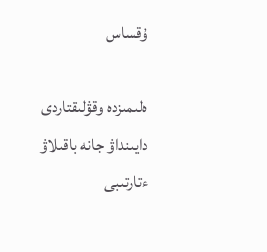ۇقساس

ەلىمىزدە وقۋلىقتاردى دايىنداۋ جانە باقىلاۋ ءتارتىبى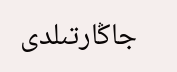جاڭارتىلدى